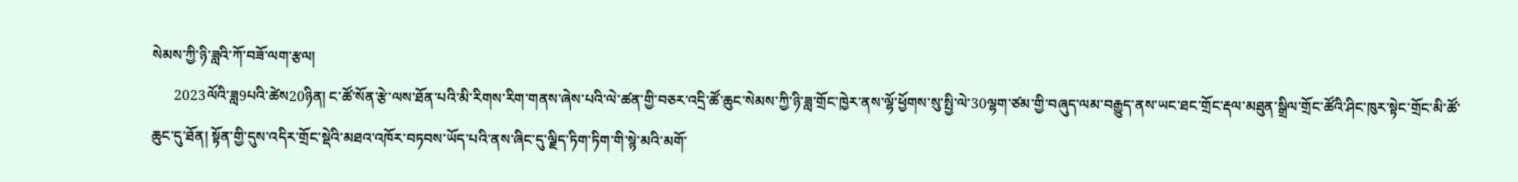སེམས་ཀྱི་ཉི་ཟླའི་ཀོ་བཟོ་ལག་རྩལ།
      2023ལོའི་ཟླ9པའི་ཚེས20ཉིན། ང་ཚོ་སོན་རྩེ་ལས་ཐོན་པའི་མི་རིགས་རིག་གནས་ཞེས་པའི་ལེ་ཚན་གྱི་བཅར་འདྲི་ཚོ་ཆུང་སེམས་ཀྱི་ཉི་ཟླ་གྲོང་ཁྱེར་ནས་ལྷོ་ཕྱོགས་སུ་སྤྱི་ལེ་30ལྷག་ཙམ་གྱི་བཞུད་ལམ་བརྒྱུད་ནས་ཡང་ཐང་གྲོང་རྡལ་མཐུན་སྒྲིལ་གྲོང་ཚོའི་ཤིང་ཁུར་སྟེང་གྲོང་མི་ཚོ་ཆུང་དུ་ཐོན། སྟོན་གྱི་དུས་འདིར་གྲོང་སྡེའི་མཐའ་འཁོར་བཏབས་ཡོད་པའི་ནས་ཞིང་དུ་ལྗིད་ཏིག་ཏིག་གི་སྙེ་མའི་མགོ་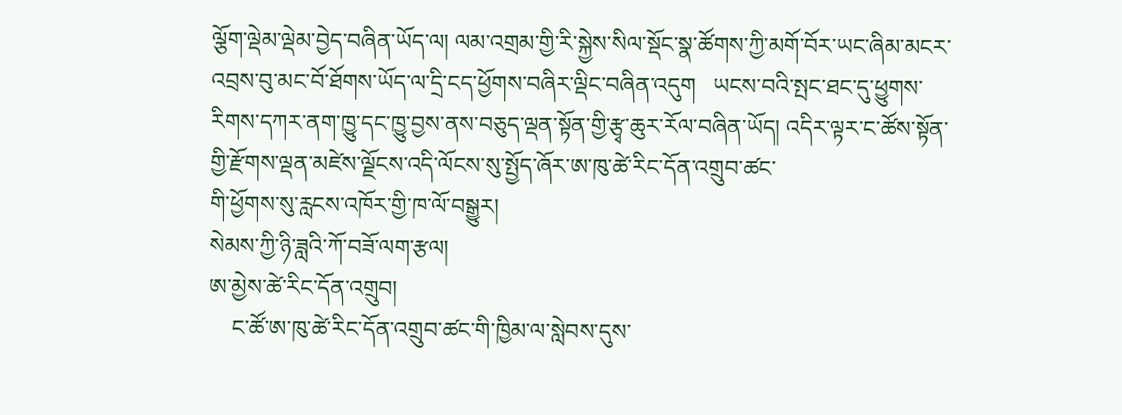ལྕོག་ལྡེམ་ལྡེམ་བྱེད་བཞིན་ཡོད་ལ། ལམ་འགྲམ་གྱི་རི་སྐྱེས་སིལ་སྡོང་སྣ་ཚོགས་ཀྱི་མགོ་བོར་ཡང་ཞིམ་མངར་འབྲས་བུ་མང་བོ་ཐོགས་ཡོད་ལ་དྲི་ངད་ཕྱོགས་བཞིར་ལྡིང་བཞིན་འདུག   ཡངས་བའི་སྤང་ཐང་དུ་ཕྱུགས་རིགས་དཀར་ནག་ཁྱུ་དང་ཁྱུ་བྱས་ནས་བཅུད་ལྡན་སྟོན་གྱི་རྩྭ་ཆུར་རོལ་བཞིན་ཡོད། འདིར་ལྟར་ང་ཚོས་སྟོན་གྱི་རྫོགས་ལྡན་མཛེས་ལྗོངས་འདི་ལོངས་སུ་སྤྱོད་ཞོར་ཨ་ཁུ་ཚེ་རིང་དོན་འགྲུབ་ཚང་
གི་ཕྱོགས་སུ་རླངས་འཁོར་གྱི་ཁ་ལོ་བསྒྱུར།
སེམས་ཀྱི་ཉི་ཟླའི་ཀོ་བཟོ་ལག་རྩལ།
ཨ་མྱེས་ཚེ་རིང་དོན་འགྲུབ།
    ང་ཚོ་ཨ་ཁུ་ཚེ་རིང་དོན་འགྲུབ་ཚང་གི་ཁྱིམ་ལ་སླེབས་དུས་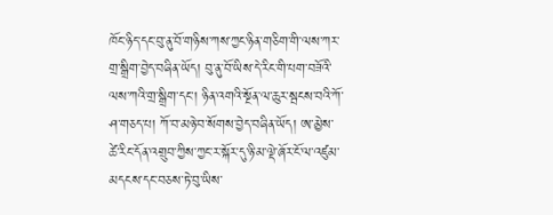ཁོང་ཉིད་དང་བུ་ནུ་བོ་གཉིས་ཀས་ཀྱང་ཉིན་གཅིག་གི་ལས་ཀར་གྲ་སྒྲིག་བྱེད་བཞིན་ཡོད། བུ་ནུ་བོ་ཡིས་དེ་རིང་གི་པག་བཟོའི་ལས་ཀའི་གྲ་སྒྲིག་དང་། ཉིན་འགའི་སྔོན་ལ་ཆུར་སྦངས་བའི་ཀོ་ཤ་གཅད་པ། ཀོ་བ་མཉེ་བ་སོགས་བྱེད་བཞིན་ཡོད། ཨ་མྱེས་ཚེ་རིང་དོན་འགྲུབ་ཀྱིས་ཀྱང་ར་སྐོར་དུ་ཉི་མ་ལྡེ་ཞོར་ངོ་ལ་འཛུམ་མདངས་དང་བཅས་ཏེ་བུ་ཡིས་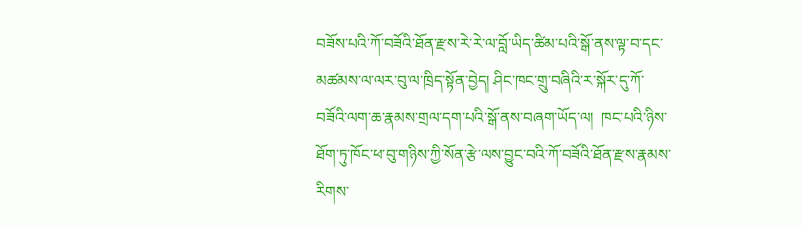བཟོས་པའི་ཀོ་བཟོའི་ཐོན་རྫས་རེ་རེ་ལ་བློ་ཡིད་ཚིམ་པའི་སྒོ་ནས་ལྟ་བ་དང་མཚམས་ལ་ལར་བུ་ལ་ཁྲིད་སྟོན་བྱེད། ཤིང་ཁང་གྲུ་བཞིའི་ར་སྐོར་དུ་ཀོ་བཟོའི་ལག་ཆ་རྣམས་གྲལ་དག་པའི་སྒོ་ནས་བཞག་ཡོད་ལ།  ཁང་པའི་ཉིས་ཐོག་ཏུ་ཁོང་ཕ་བུ་གཉིས་ཀྱི་སོན་རྩེ་ལས་བྱུང་བའི་ཀོ་བཟོའི་ཐོན་རྫས་རྣམས་རིགས་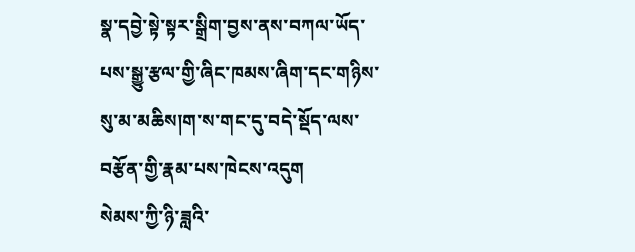སྣ་དབྱེ་སྟེ་སྟར་སྒྲིག་བྱས་ནས་བཀལ་ཡོད་པས་སྒྱུ་རྩལ་གྱི་ཞིང་ཁམས་ཞིག་དང་གཉིས་སུ་མ་མཆིས།ག་ས་གང་དུ་བདེ་སྡོད་ལས་བརྩོན་གྱི་རྣམ་པས་ཁེངས་འདུག
སེམས་ཀྱི་ཉི་ཟླའི་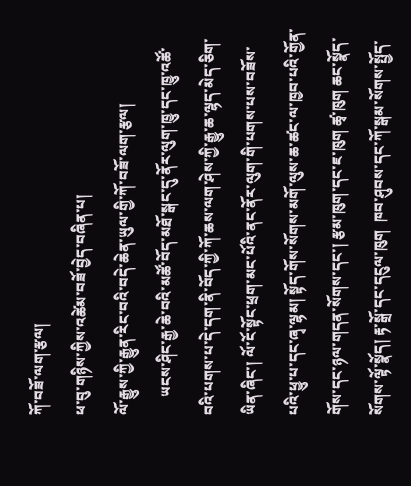ཀོ་བཟོ་ལག་རྩལ།
ཕ་བུ་གཉིས་ཀྱིས་འཚེམ་བཟོ་བྱེད་བཞིན་པ།
ལོ་རྒྱུས་ཀྱི་རྒྱུན་རིང་བའི་བདེ་ཆེན་ཡུལ་གྱི་ཀོ་བཟོ་ལག་རྩལ།
     ཡངས་ཤིང་རྒྱ་ཆེ་བའི་མཚོ་བོད་མཐོ་སྒང་དུ་ནོར་ལུག་ཁྱུ་དང་ཁྱུ་འཚོ་བའི་པགས་པ་དེ་དག་ནི་བོད་ཀྱི་ཀོ་ཆས་ལག་ཤེས་ཀྱི་རྒྱུ་ཆ་ལྷད་མེད་ཅིག་ཡིན་ཞིང་། ལོ་ངོ་སྟོང་ཕྲག་མང་པོའི་ནང་ནོར་ལུག་གི་པགས་པས་བཟོས་པའི་ཕྱུ་པ་དང་ཞྭ་ལྷམ། སྟོད་གོས་སོགས་མགོ་ལུས་ཆ་ཚང་ལ་ཁྱབ་པའི་གྱོན་གོས་དང་ཉལ་གདན་སོགས་དང་། རྩམ་ཁུག་དང་ཇ་ཁུག ཚྭ་ཁུག ཆང་སྣོད་སོགས་ལྟོ་སྣོད། རྟ་སྒྲོ་དང་དངུལ་ཁུག  ཁབ་ཤུབས་དང་ཀོ་སྒམ་སོགས་སྤྱོད་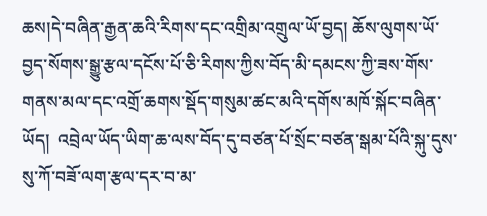ཆས།དེ་བཞིན་རྒྱན་ཆའི་རིགས་དང་འགྲིམ་འགྲུལ་ཡོ་བྱད། ཆོས་ལུགས་ཡོ་བྱད་སོགས་སྒྱུ་རྩལ་དངོས་པོ་ཅི་རིགས་ཀྱིས་བོད་མི་དམངས་ཀྱི་ཟས་གོས་གནས་མལ་དང་འགྲོ་ཆགས་སྡོད་གསུམ་ཚང་མའི་དགོས་མཁོ་སྐོང་བཞིན་ཡོད།  འབྲེལ་ཡོད་ཡིག་ཆ་ལས་བོད་དུ་བཙན་པོ་སྲོང་བཙན་སྒམ་པོའི་སྐུ་དུས་སུ་ཀོ་བཟོ་ལག་རྩལ་དར་བ་མ་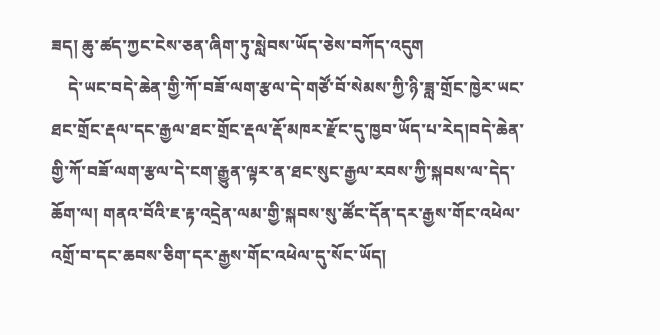ཟད། ཆུ་ཚད་ཀྱང་ངེས་ཅན་ཞིག་ཏུ་སླེབས་ཡོད་ཅེས་བཀོད་འདུག
    དེ་ཡང་བདེ་ཆེན་གྱི་ཀོ་བཟོ་ལག་རྩལ་དེ་གཙོ་བོ་སེམས་ཀྱི་ཉི་ཟླ་གྲོང་ཁྱེར་ཡང་ཐང་གྲོང་རྡལ་དང་རྒྱལ་ཐང་གྲོང་རྡལ་རྡོ་མཁར་རྫོང་དུ་ཁྱབ་ཡོད་པ་རེད།བདེ་ཆེན་གྱི་ཀོ་བཟོ་ལག་རྩལ་དེ་ངག་རྒྱུན་ལྟར་ན་ཐང་སུང་རྒྱལ་རབས་ཀྱི་སྐབས་ལ་དེད་ཆོག་ལ། གནའ་བོའི་ཇ་རྟ་འདྲེན་ལམ་གྱི་སྐབས་སུ་ཚོང་དོན་དར་རྒྱས་གོང་འཕེལ་འགྲོ་བ་དང་ཆབས་ཅིག་དར་རྒྱས་གོང་འཕེལ་དུ་སོང་ཡོད།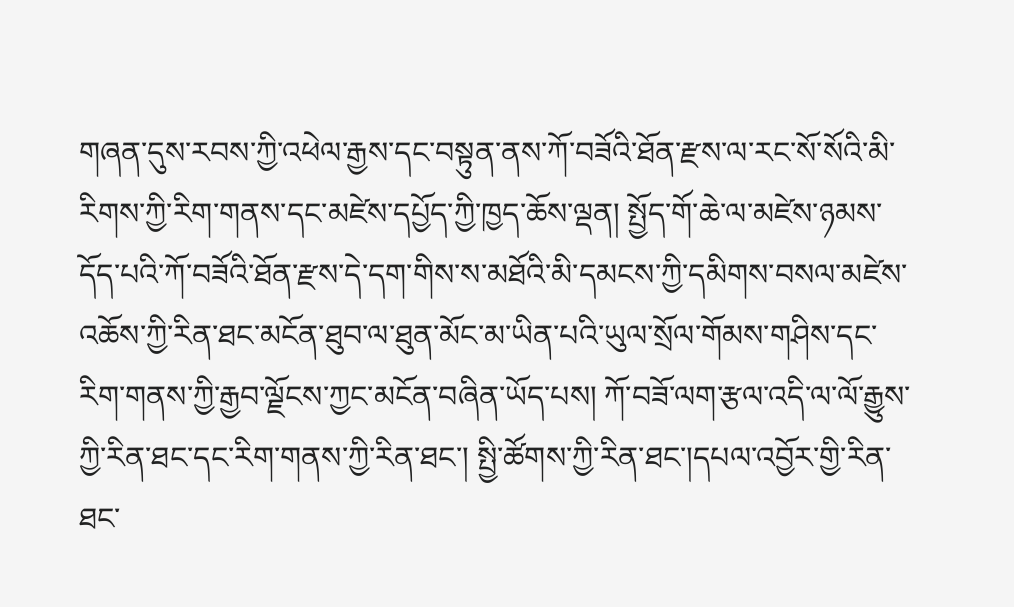གཞན་དུས་རབས་ཀྱི་འཕེལ་རྒྱས་དང་བསྟུན་ནས་ཀོ་བཟོའི་ཐོན་རྫས་ལ་རང་སོ་སོའི་མི་རིགས་ཀྱི་རིག་གནས་དང་མཛེས་དཔྱོད་ཀྱི་ཁྱད་ཆོས་ལྡན། སྤྱོད་གོ་ཆེ་ལ་མཛེས་ཉམས་དོད་པའི་ཀོ་བཟོའི་ཐོན་རྫས་དེ་དག་གིས་ས་མཐོའི་མི་དམངས་ཀྱི་དམིགས་བསལ་མཛེས་འཆོས་ཀྱི་རིན་ཐང་མངོན་ཐུབ་ལ་ཐུན་མོང་མ་ཡིན་པའི་ཡུལ་སྲོལ་གོམས་གཤིས་དང་རིག་གནས་ཀྱི་རྒྱབ་ལྗོངས་ཀྱང་མངོན་བཞིན་ཡོད་པས། ཀོ་བཟོ་ལག་རྩལ་འདི་ལ་ལོ་རྒྱུས་ཀྱི་རིན་ཐང་དང་རིག་གནས་ཀྱི་རིན་ཐང་། སྤྱི་ཚོགས་ཀྱི་རིན་ཐང་།དཔལ་འབྱོར་གྱི་རིན་ཐང་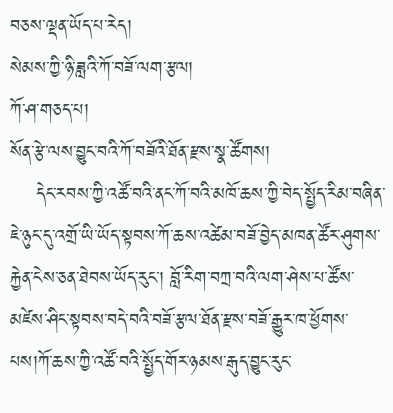བཅས་ལྡན་ཡོད་པ་རེད།
སེམས་ཀྱི་ཉི་ཟླའི་ཀོ་བཟོ་ལག་རྩལ།
ཀོ་ཤ་གཅད་པ།
སོན་རྩེ་ལས་བྱུང་བའི་ཀོ་བཟོའི་ཐོན་རྫས་སྣ་ཚོགས།
    དེང་རབས་ཀྱི་འཚོ་བའི་ནང་ཀོ་བའི་མཁོ་ཆས་ཀྱི་བེད་སྤྱོད་རིམ་བཞིན་ཇེ་ཉུང་དུ་འགྲོ་ཡི་ཡོད་སྟབས་ཀོ་ཆས་འཚེམ་བཟོ་བྱེད་མཁན་ཚོར་ཤུགས་རྐྱེན་ངེས་ཅན་ཐེབས་ཡོད་རུང་། བློ་རིག་བཀྲ་བའི་ལག་ཤེས་པ་ཚོས་མཛེས་ཤིང་སྟབས་བདེ་བའི་བཟོ་རྩལ་ཐོན་རྫས་བཟོ་རྒྱུར་ཁ་ཕྱོགས་པས།ཀོ་ཆས་ཀྱི་འཚོ་བའི་སྤྱོད་གོར་ཉམས་རྒུད་བྱུང་རུང་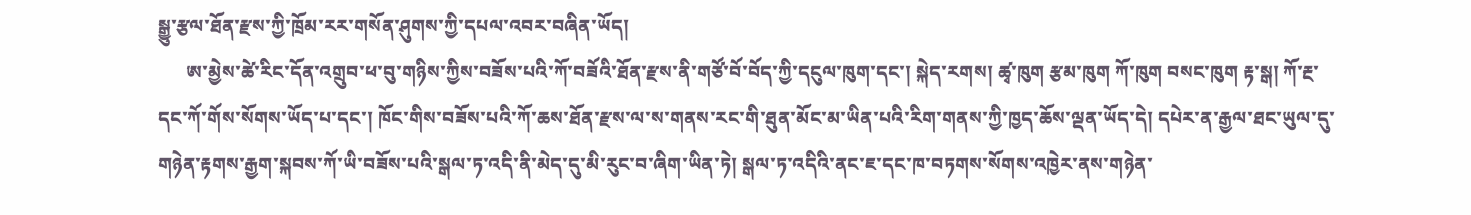སྒྱུ་རྩལ་ཐོན་རྫས་ཀྱི་ཁྲོམ་རར་གསོན་ཤུགས་ཀྱི་དཔལ་འབར་བཞིན་ཡོད།
      ཨ་མྱེས་ཚེ་རིང་དོན་འགྲུབ་ཕ་བུ་གཉིས་ཀྱིས་བཟོས་པའི་ཀོ་བཟོའི་ཐོན་རྫས་ནི་གཙོ་བོ་བོད་ཀྱི་དངུལ་ཁུག་དང་། སྐེད་རགས། ཚྭ་ཁུག རྩམ་ཁུག ཀོ་ཁུག བསང་ཁུག རྟ་སྒ། ཀོ་རྔ་དང་ཀོ་གོས་སོགས་ཡོད་པ་དང་། ཁོང་གིས་བཟོས་པའི་ཀོ་ཆས་ཐོན་རྫས་ལ་ས་གནས་རང་གི་ཐུན་མོང་མ་ཡིན་པའི་རིག་གནས་ཀྱི་ཁྱད་ཆོས་ལྡན་ཡོད་དེ། དཔེར་ན་རྒྱལ་ཐང་ཡུལ་དུ་གཉེན་རྟགས་རྒྱག་སྐབས་ཀོ་ཡི་བཟོས་པའི་སྒལ་ཏ་འདི་ནི་མེད་དུ་མི་རུང་བ་ཞིག་ཡིན་ཏེ། སྒལ་ཏ་འདིའི་ནང་ཇ་དང་ཁ་བཏགས་སོགས་འཁྱེར་ནས་གཉེན་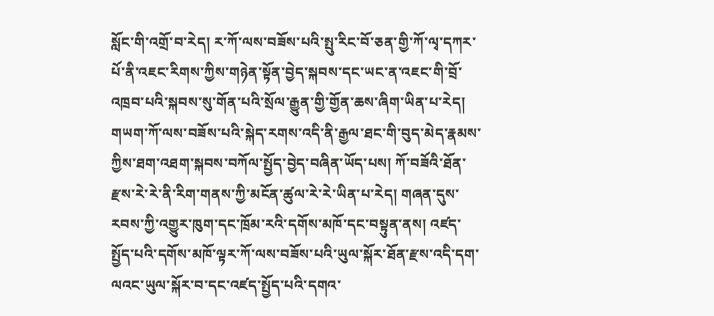སློང་གི་འགྲོ་བ་རེད། ར་ཀོ་ལས་བཟོས་པའི་སྤུ་རིང་བོ་ཅན་གྱི་ཀོ་ལྭ་དཀར་པོ་ནི་འཇང་རིགས་ཀྱིས་གཉེན་སྟོན་བྱེད་སྐབས་དང་ཡང་ན་འཇང་གི་བྲོ་འཁྲབ་པའི་སྐབས་སུ་གོན་པའི་སྲོལ་རྒྱུན་གྱི་གྱོན་ཆས་ཞིག་ཡིན་པ་རེད། གཡག་ཀོ་ལས་བཟོས་པའི་སྐེད་རགས་འདི་ནི་རྒྱལ་ཐང་གི་བུད་མེད་རྣམས་ཀྱིས་ཐག་འཐག་སྐབས་བཀོལ་སྤྱོད་བྱེད་བཞིན་ཡོད་པས། ཀོ་བཟོའི་ཐོན་རྫས་རེ་རེ་ནི་རིག་གནས་ཀྱི་མངོན་ཚུལ་རེ་རེ་ཡིན་པ་རེད། གཞན་དུས་རབས་ཀྱི་འགྱུར་ཁུག་དང་ཁྲོམ་རའི་དགོས་མཁོ་དང་བསྟུན་ནས། འཛད་སྤྱོད་པའི་དགོས་མཁོ་ལྟར་ཀོ་ལས་བཟོས་པའི་ཡུལ་སྐོར་ཐོན་རྫས་འདི་དག་ལའང་ཡུལ་སྐོར་བ་དང་འཛད་སྤྱོད་པའི་དགའ་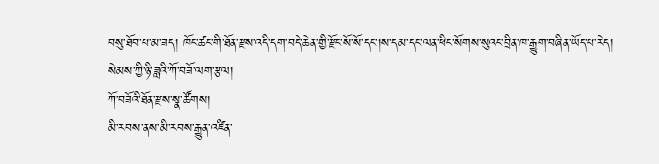བསུ་ཐོབ་པ་མ་ཟད། ཁོང་ཚང་གི་ཐོན་རྫས་འདི་དག་བདེ་ཆེན་གྱི་རྫོང་སོ་སོ་དང་།ས་དམ་དང་ལན་ཕིང་སོགས་སུའང་བྲིན་ཁ་རྒྱུག་བཞིན་ཡོད་པ་རེད།
སེམས་ཀྱི་ཉི་ཟླའི་ཀོ་བཟོ་ལག་རྩལ།
ཀོ་བཟོའི་ཐོན་རྫས་སྣ་ཚོགས།
མི་རབས་ནས་མི་རབས་རྒྱུན་འཛིན་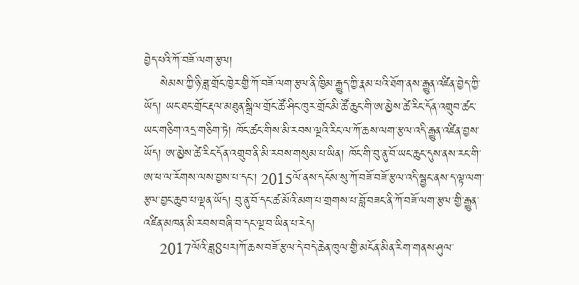བྱེད་པའི་ཀོ་བཟོ་ལག་རྩལ།
    སེམས་ཀྱི་ཉི་ཟླ་གྲོང་ཁྱེར་གྱི་ཀོ་བཟོ་ལག་རྩལ་ནི་ཁྱིམ་རྒྱུད་ཀྱི་རྣམ་པའི་ཐོག་ནས་རྒྱུན་འཛིན་བྱེད་ཀྱི་ཡོད། ཡང་ཐང་གྲོང་རྡལ་མཐུན་སྒྲིལ་གྲོང་ཚོ་ཤིང་ཁུར་གྲོང་མི་ཚོ་ཆུང་གི་ཨ་མྱེས་ཚེ་རིང་དོན་འགྲུབ་ཚང་ཡང་གཅིག་འདྲ་གཅིག་ཏེ། ཁོང་ཚང་གིས་མི་རབས་ལྔའི་རིང་ལ་ཀོ་ཆས་ལག་རྩལ་འདི་རྒྱུན་འཛིན་བྱས་ཡོད། ཨ་མྱེས་ཚེ་རིང་དོན་འགྲུབ་ནི་མི་རབས་གསུམ་པ་ཡིན། ཁོང་གི་བུ་ནུ་བོ་ཡང་ཆུང་དུས་ནས་རང་གི་ཨ་ཕ་ལ་རོགས་ལས་བྱས་པ་དང་། 2015ལོ་ནས་དངོས་སུ་ཀོ་བཟོ་བཟོ་རྩལ་འདི་སྦྱང་ནས་ད་ལྟ་ལག་རྩལ་བྱང་ཆུབ་པ་ལྡན་ཡོད། བུ་ནུ་བོ་དང་ཚ་མོའི་མག་པ་གྲགས་པ་བློ་བཟང་ནི་ཀོ་བཟོ་ལག་རྩལ་གྱི་རྒྱུན་འཛིན་མཁན་མི་རབས་བཞི་བ་དང་ལྔ་བ་ཡིན་པ་རེད།
    2017ལོའི་ཟླ8པར།ཀོ་ཆས་བཟོ་རྩལ་དེ་བདེ་ཆེན་ཁུལ་གྱི་མངོན་མིན་རིག་གནས་ཤུལ་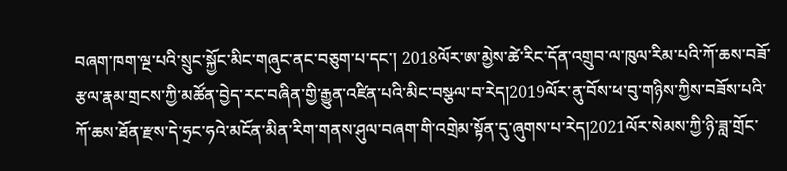བཞག་ཁག་ལྔ་པའི་སྲུང་སྐྱོང་མིང་གཞུང་ནང་བཅུག་པ་དང་། 2018ལོར་ཨ་མྱེས་ཚེ་རིང་དོན་འགྲུབ་ལ་ཁུལ་རིམ་པའི་ཀོ་ཆས་བཟོ་རྩལ་རྣམ་གྲངས་ཀྱི་མཚོན་བྱེད་རང་བཞིན་གྱི་རྒྱུན་འཛིན་པའི་མིང་བསྩལ་བ་རེད།2019ལོར་ནུ་བོས་ཕ་བུ་གཉིས་ཀྱིས་བཟོས་པའི་ཀོ་ཆས་ཐོན་རྫས་དེ་ཧྲང་ཧའེ་མངོན་མིན་རིག་གནས་ཤུལ་བཞག་གི་འགྲེམ་སྟོན་དུ་ཞུགས་པ་རེད།2021ལོར་སེམས་ཀྱི་ཉི་ཟླ་གྲོང་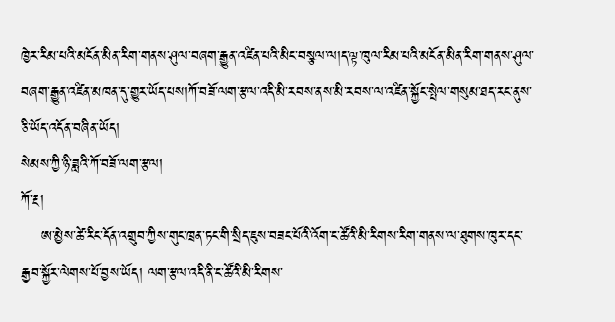ཁྱེར་རིམ་པའི་མངོན་མིན་རིག་གནས་ཤུལ་བཞག་རྒྱུན་འཛིན་པའི་མིང་བསྩལ་ལ།ད་ལྟ་ཁུལ་རིམ་པའི་མངོན་མིན་རིག་གནས་ཤུལ་བཞག་རྒྱུན་འཛིན་མཁན་དུ་གྱུར་ཡོད་པས།ཀོ་བཟོ་ལག་རྩལ་འདི་མི་རབས་ནས་མི་རབས་ལ་འཛིན་སྐྱོང་སྤེལ་གསུམ་ཐད་རང་ནུས་ཅི་ཡོད་འདོན་བཞིན་ཡོད།
སེམས་ཀྱི་ཉི་ཟླའི་ཀོ་བཟོ་ལག་རྩལ།
ཀོ་རྔ།
    ཨ་མྱེས་ཚེ་རིང་དོན་འགྲུབ་ཀྱིས་གུང་ཁྲན་ཏང་གི་སྲིད་ཇུས་བཟང་པོའི་འོག་ང་ཚོའི་མི་རིགས་རིག་གནས་ལ་ཐུགས་ཁུར་དང་རྒྱབ་སྐྱོར་ལེགས་པོ་བྱས་ཡོད། ལག་རྩལ་འདི་ནི་ང་ཚོའི་མི་རིགས་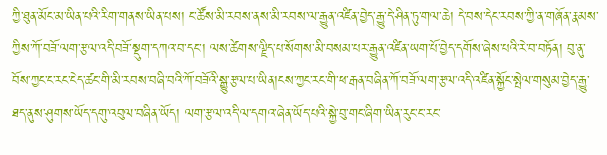ཀྱི་ཐུན་མོང་མ་ཡིན་པའི་རིག་གནས་ཡིན་པས། ང་ཚོས་མི་རབས་ནས་མི་རབས་ལ་རྒྱུན་འཛིན་བྱེད་རྒྱུ་དེ་ཤིན་ཏུ་གལ་ཆེ། དེ་བས་དེང་རབས་ཀྱི་ན་གཞོན་རྣམས་ཀྱིས་ཀོ་བཟོ་ལག་རྩལ་འདི་བཟོ་སྡུག་དཀའ་བ་དང་། ལས་ཚེགས་ལྗིད་པ་སོགས་མི་བསམ་པར་རྒྱུན་འཛིན་ཡག་པོ་བྱེད་དགོས་ཞེས་པའི་རེ་བ་བཏོན། བུ་ནུ་བོས་ཀྱང་ང་རང་ངེད་ཚང་གི་མི་རབས་བཞི་བའི་ཀོ་བཟོའི་སྒྱུ་རྩལ་པ་ཡིན།ངས་ཀྱང་རང་གི་ཕ་རྒན་བཞིན་ཀོ་བཟོ་ལག་རྩལ་འདི་འཛིན་སྐྱོང་སྤེལ་གསུམ་བྱེད་རྒྱུ་ཐད་ནུས་ཤུགས་ཡོད་དགུ་འབུལ་བཞིན་ཡོད། ལག་རྩལ་འདི་ལ་དགའ་ཞེན་ཡོད་པའི་སྐྱེ་བུ་གང་ཞིག་ཡིན་རུང་ང་རང་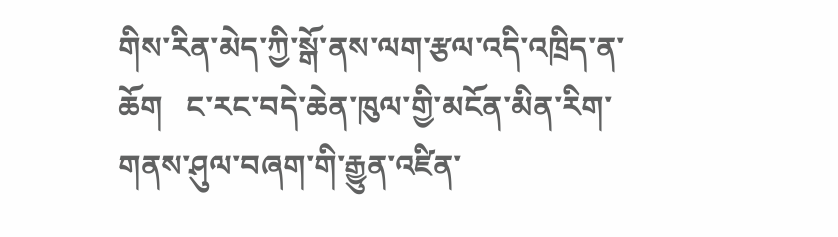གིས་རིན་མེད་ཀྱི་སྒོ་ནས་ལག་རྩལ་འདི་འཁྲིད་ན་ཆོག   ང་རང་བདེ་ཆེན་ཁུལ་གྱི་མངོན་མིན་རིག་གནས་ཤུལ་བཞག་གི་རྒྱུན་འཛིན་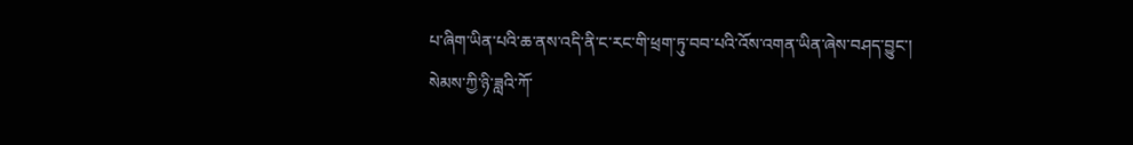པ་ཞིག་ཡིན་པའི་ཆ་ནས་འདི་ནི་ང་རང་གི་ཕྲག་ཏུ་བབ་པའི་འོས་འགན་ཡིན་ཞེས་བཤད་བྱུང་།
སེམས་ཀྱི་ཉི་ཟླའི་ཀོ་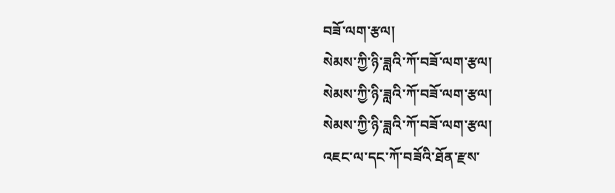བཟོ་ལག་རྩལ།
སེམས་ཀྱི་ཉི་ཟླའི་ཀོ་བཟོ་ལག་རྩལ།
སེམས་ཀྱི་ཉི་ཟླའི་ཀོ་བཟོ་ལག་རྩལ།
སེམས་ཀྱི་ཉི་ཟླའི་ཀོ་བཟོ་ལག་རྩལ།
འཇང་ལ་དང་ཀོ་བཟོའི་ཐོན་རྫས་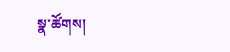སྣ་ཚོགས།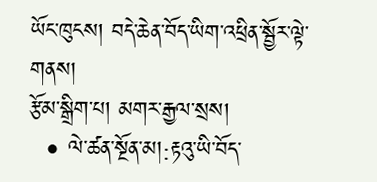ཡོང་ཁུངས། བདེ་ཆེན་བོད་ཡིག་འཕྲིན་སྦྱོར་ལྟེ་གནས།
རྩོམ་སྒྲིག་པ། མགར་རྒྱལ་སྲས།
  • ལེ་ཚན་སྔོན་མ།:རྟའུ་ཡི་བོད་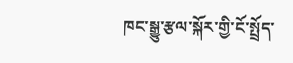ཁང་སྒྱུ་རྩལ་སྐོར་གྱི་ངོ་སྤྲོད་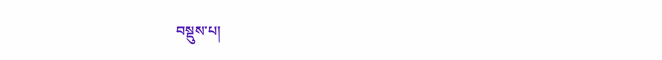བསྡུས་པ།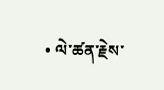• ལེ་ཚན་རྗེས་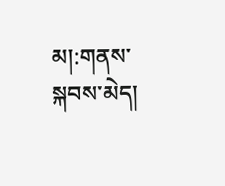མ།:གནས་སྐབས་མེད།